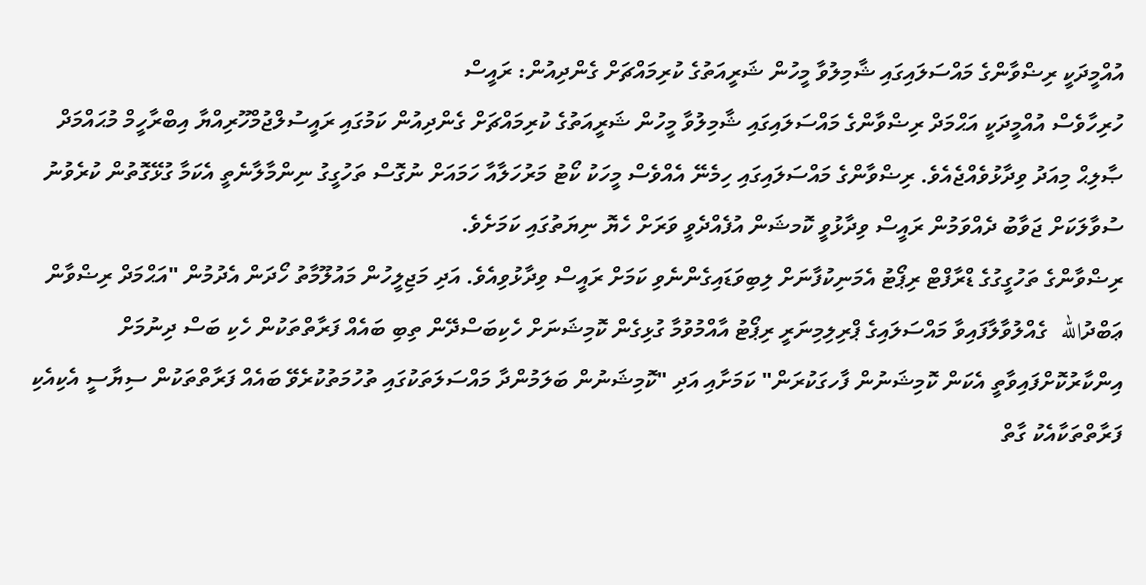އުއްމީދަކީ ރިޟްވާންގެ މައްސަލައިގައި ޝާމިލުވާ މީހުން ޝަރީއަތުގެ ކުރިމައްޗަށް ގެންދިއުން: ރައީސް
ހުރިހާވެސް އުއްމީދަކީ އަޙްމަދް ރިޟްވާންގެ މައްސަލައިގައި ޝާމިލުވާ މީހުން ޝަރީއަތުގެ ކުރިމައްޗަށް ގެންދިއުން ކަމުގައި ރައީސުލްޖުމްހޫރިއްޔާ އިބްރާހީމް މުޙައްމަދް ޞާލިޙް މިއަދު ވިދާޅުވެއްޖެއެވެ. ރިޟްވާންގެ މައްސަލައިގައި ހިމެނޭ އެއްވެސް މީހަކު ކޯޓު މަރުހަލާއާ ހަމައަށް ނުގޮސް ތަހުގީގު ނިންމާލާނެތީ އެކަމާ ގުޅޭގޮތުން ކުރެވުނު ސުވާލަކަށް ޖަވާބު ދެއްވަމުން ރައީސް ވިދާޅުވީ ކޮމޝަން އުފެއްދެވީ ވަރަށް ހެޔޮ ނިޔަތުގައި ކަމަށެވެ.
ރިޟްވާންގެ ތަހުގީގުގެ ޑްރާފްޓް ރިޕޯޓު އެމަނިކުފާނަށް ލިބިވަޑައިގެންނެވި ކަމަށް ރައީސް ވިދާޅުވިއެވެ. އަދި މަޖިލީހުން މައުލޫމާތު ހޯދަން އެދުމުން "އަޙްމަދް ރިޟްވާން ޢަބްދުالله  ގެއްލުވާލާފައިވާ މައްސަލައިގެ ޕްރިލިމިނަރީ ރިޕޯޓު އާއްމުވުމާ ގުޅިގެން ކޮމިޝަނަށް ހެކިބަސްދޭން ތިބި ބައެއް ފަރާތްތަކުން ހެކި ބަސް ދިނުމަށް އިންކާރުކޮށްފައިވާތީ އެކަން ކޮމިޝަނުން ފާހގަކުރަން" ކަމަށާއި އަދި "ކޮމިޝަނުން ބަލަމުންދާ މައްސަލަތަކުގައި ތުހުމަތުކުރެވޭ ބައެއް ފަރާތްތަކުން ސިޔާސީ އެކިއެކި ފަރާތްތަކާއެކު ގާތް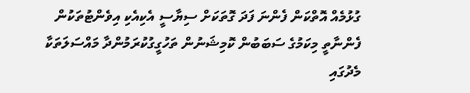ގުޅުމެއް އޮތްކަން ފެންނަ ފަދަ ގޮތަކަށް ސިޔާސީ އެކިއެކި އިވެންޓުތަކުން ފެންނާތީ މިކަމުގެ ސަބަބުން ކޮމިޝަނުން ތަހުގީގުކުރަމުންދާ މައްސަލަތަކާ މެދުގައި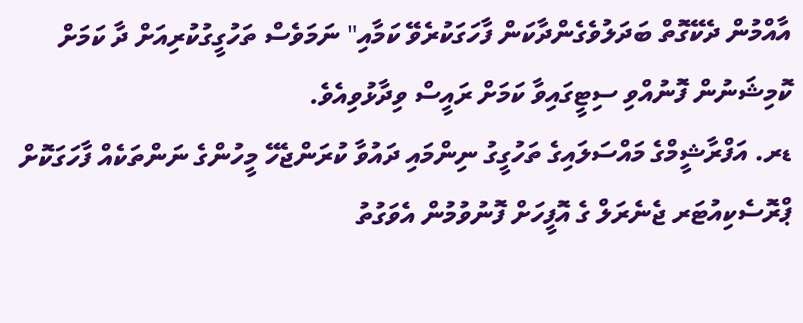އާއްމުން ދެކޭގޮތް ބަދަލުވެގެންދާކަން ފާހަގަކުރެވޭ ކަމާއި" ނަމަވެސް ތަހުގީގުކުރިއަށް ދާ ކަމަށް ކޮމިޝަނުން ފޮނުއްވި ސިޓީގައިވާ ކަމަށް ރައީސް ވިދާޅުވިއެވެ.
ޑރ. އަފްރާޝީމްގެ މައްސަލައިގެ ތަހުގީގު ނިންމައި ދައުވާ ކުރަންޖެހޭ މީހުންގެ ނަންތަކެއް ފާހަގަކޮށް ޕްރޮސެކިއުޓަރ ޖެނެރަލް ގެ އޮފީހަށް ފޮނުވުމުން އެވަގުތު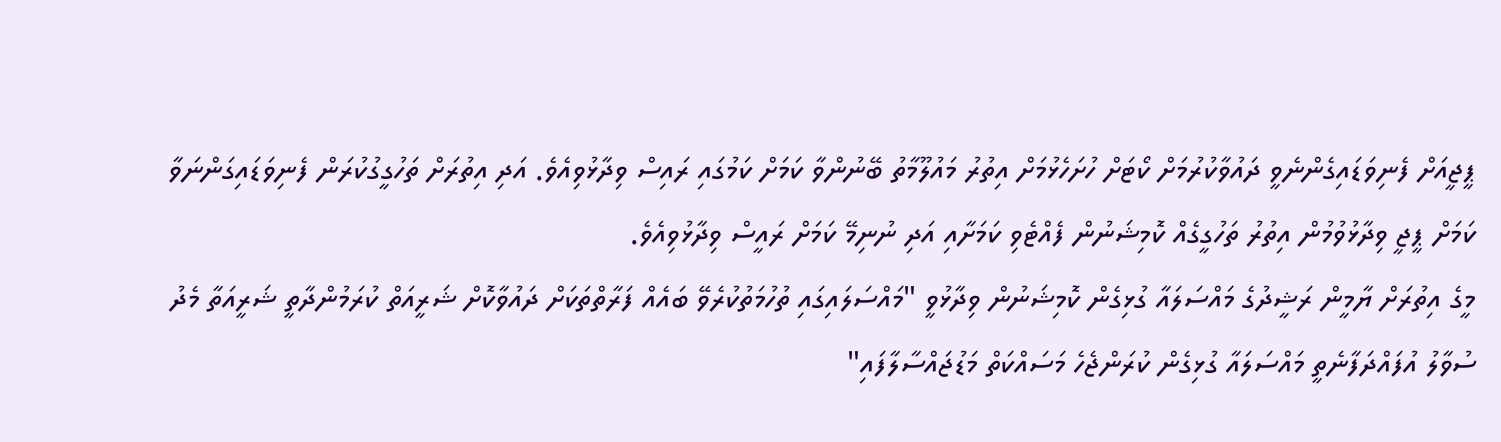ޕީޖީއަށް ފެނިވަޑައިގެންނެވީ ދައުވާކުރުމަށް ކޯޓަށް ހުށަހެޅުމަށް އިތުރު މައުލޫމާތު ބޭނުންވާ ކަމަށް ކަމުގައި ރައިސް ވިދާޅުވިއެވެ. އަދި އިތުރަށް ތަހުގީގުކުރަން ފެނިވަޑައިގަންނަވާ ކަމަށް ޕީޖީ ވިދާޅުވުމުން އިތުރު ތަހުގީގެއް ކޮމިޝަނުން ފެއްޓެވި ކަމަށާއި އަދި ނުނިމޭ ކަމަށް ރައީސް ވިދާޅުވިއެވެ.
މީގެ އިތުރަށް ޔާމީން ރަޝީދުގެ މައްސަލައާ ގުޅިގެން ކޮމިޝަނުން ވިދާޅުވީ "މައްސަލައިގައި ތުހުމަތުކުރެވޭ ބައެއް ފަރާތްތަކަށް ދައުވާކޮށް ޝަރީއަތް ކުރަމުންދާތީ ޝަރީއަތާ މެދު ސުވާލު އުފައްދަފާނެތީ މައްސަލައާ ގުޅިގެން ކުރަންޖެހެ މަސައްކަތް މަޑުޖައްސާލާފައި"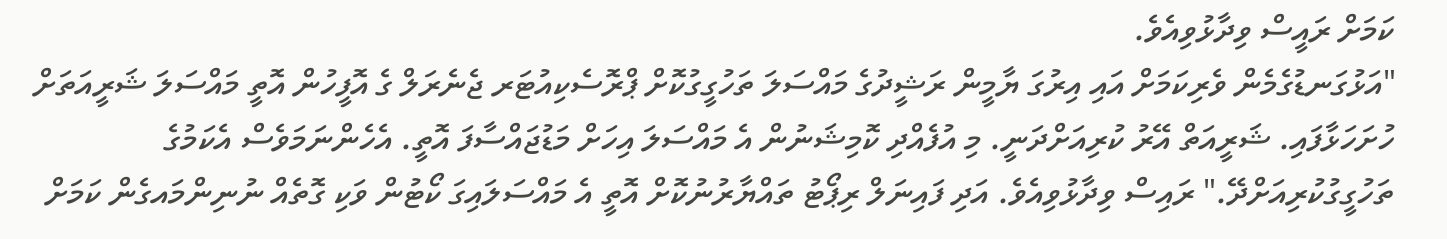ކަމަށް ރައީސް ވިދާޅުވިއެވެ.
"އަޅުގަނޑުގެމެން ވެރިކަމަށް އައި އިރުގަ ޔާމީން ރަޝީދުގެ މައްސަލަ ތަހުގީގުކޮށް ޕްރޮސެކިއުޓަރ ޖެނެރަލް ގެ އޮފީހުން އޮތީ މައްސަލަ ޝަރީއަތަށް ހުށަހަޅާފައި. ޝަރީއަތް އޭރު ކުރިއަށްދަނީ. މި އުފެއްދި ކޮމިޝަނުން އެ މައްސަލަ އިހަށް މަޑުޖައްސާފަ އޮތީ. އެހެންނަމަވެސް އެކަމުގެ ތަހުގީގުކުރިއަށްދޭ." ރައިސް ވިދާޅުވިއެވެ. އަދި ފައިނަލް ރިޕޯޓު ތައްޔާރުނުކޮށް އޮތީ އެ މައްސަލައިގަ ކޯޓުން ވަކި ގޮތެއް ނުނިންމައގެން ކަމަށް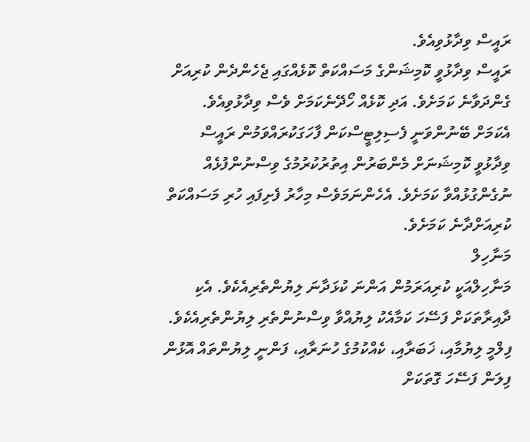ރައީސް ވިދާޅުވިއެވެ.
ރައީސް ވިދާޅުވީ ކޮމިޝަންގެ މަސައްކަތް ކޮޅެއްގައި ޖެހެންދެން ކުރިއަށް ގެންދަވާނެ ކަމަށެވެ. އަދި ކޮޅެއް ހޯދޭނެކަމަށް ވެސް ވިދާޅުވިއެވެ. އެކަމަށް ބޭނުންވަނީ ފެސިލިޓީސްކަން ފާހަގަކުރައްވަމުން ރައީސް ވިދާޅުވީ ކޮމިޝަނަށް މެންބަރުން އިތުރުކުރުމުގެ ވިސްނުންފުޅެއް ނުގެންގުޅުއްވާ ކަމަށެވެ. އެހެންނަމަވެސް މިހާރު ފެށިފައި ހުރި މަސައްކަތް ކުރިއަށްދާނެ ކަމަށެވެ.
މަނާހިލް
މަނާހިލްއަކީ ކުރިއަރަމުން އަންނަ ކުޅަދާނަ ލިޔުންތެރިއެކެވެ. އެކި ދާއިރާތަކަށް ފަސޭހަ ކަމާއެކު ލިޔުއްވާ ވިސްނުންތެރި ލިޔުންތެރިއެކެވެ. ފިލްމީ ލިޔުމާއި، ޚަބަރާއި، ކެއްކުމުގެ ހުނަރާއި، ފަންނީ ލިޔުންތައް އޮޅުން ފިލަން ފަސޭހަ ގޮތަކަށް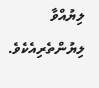ލިޔުއްވާ ލިޔުންތެރިއެކެވެ.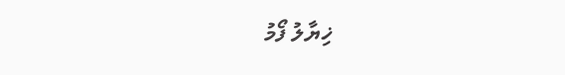ޚިޔާލު ފޯމު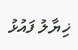ޚިޔާލު ފައުޅު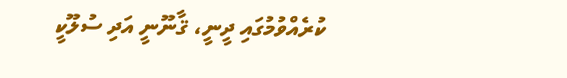ކުރެއްވުމުގައި ދީނީ، ޤާނޫނީ އަދި ސުލޫކީ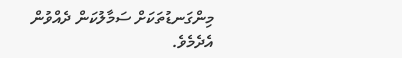މިންގަނޑުތަކަށް ސަމާލުކަން ދެއްވުން އެދެމެވެ.